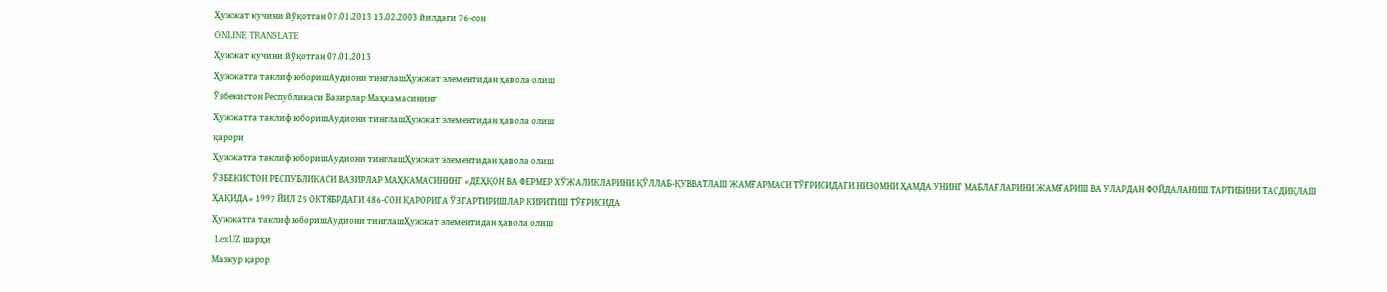Ҳужжат кучини йўқотган 07.01.2013 13.02.2003 йилдаги 76-сон
ONLINE TRANSLATE
Ҳужжат кучини йўқотган 07.01.2013
Ҳужжатга таклиф юборишАудиони тинглашҲужжат элементидан ҳавола олиш
Ўзбекистон Республикаси Вазирлар Маҳкамасининг
Ҳужжатга таклиф юборишАудиони тинглашҲужжат элементидан ҳавола олиш
қарори
Ҳужжатга таклиф юборишАудиони тинглашҲужжат элементидан ҳавола олиш
ЎЗБЕКИСТОН РЕСПУБЛИКАСИ ВАЗИРЛАР МАҲКАМАСИНИНГ «ДЕҲҚОН ВА ФЕРМЕР ХЎЖАЛИКЛАРИНИ ҚЎЛЛАБ-ҚУВВАТЛАШ ЖАМҒАРМАСИ ТЎҒРИСИДАГИ НИЗОМНИ ҲАМДА УНИНГ МАБЛАҒЛАРИНИ ЖАМҒАРИШ ВА УЛАРДАН ФОЙДАЛАНИШ ТАРТИБИНИ ТАСДИҚЛАШ ҲАҚИДА» 1997 ЙИЛ 25 ОКТЯБРДАГИ 486-СОН ҚАРОРИГА ЎЗГАРТИРИШЛАР КИРИТИШ ТЎҒРИСИДА
Ҳужжатга таклиф юборишАудиони тинглашҲужжат элементидан ҳавола олиш
 LexUZ шарҳи
Мазкур қарор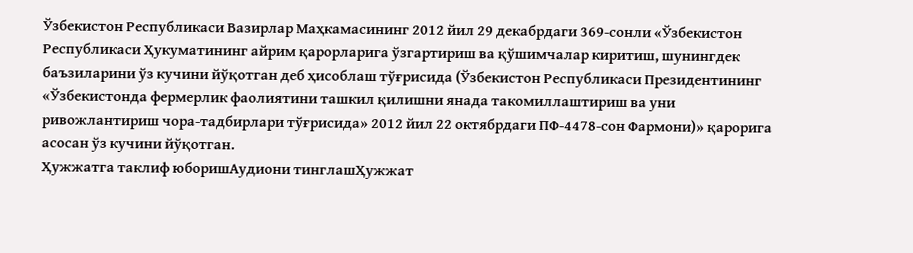Ўзбекистон Республикаси Вазирлар Маҳкамасининг 2012 йил 29 декабрдаги 369-сонли «Ўзбекистон Республикаси Ҳукуматининг айрим қарорларига ўзгартириш ва қўшимчалар киритиш, шунингдек баъзиларини ўз кучини йўқотган деб ҳисоблаш тўғрисида (Ўзбекистон Республикаси Президентининг «Ўзбекистонда фермерлик фаолиятини ташкил қилишни янада такомиллаштириш ва уни ривожлантириш чора-тадбирлари тўғрисида» 2012 йил 22 октябрдаги ПФ-4478-сон Фармони)» қарорига асосан ўз кучини йўқотган.
Ҳужжатга таклиф юборишАудиони тинглашҲужжат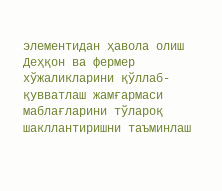элементидан ҳавола олиш
Деҳқон ва фермер хўжаликларини қўллаб-қувватлаш жамғармаси маблағларини тўлароқ шакллантиришни таъминлаш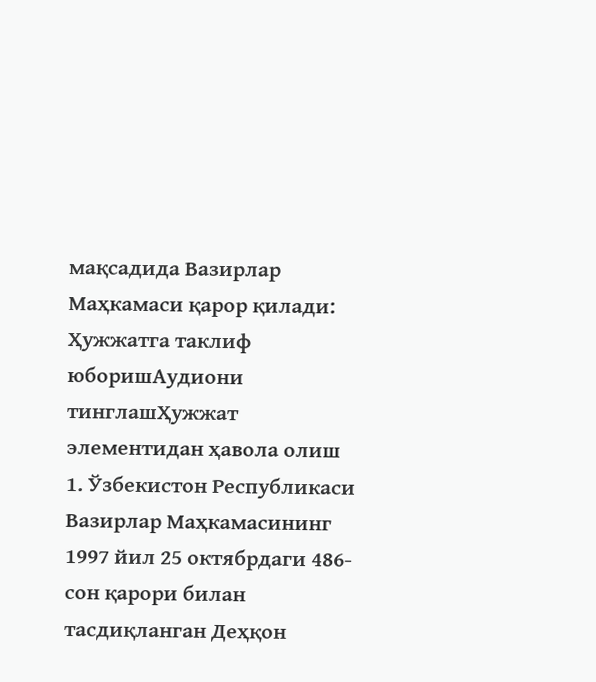мақсадида Вазирлар Маҳкамаси қарор қилади:
Ҳужжатга таклиф юборишАудиони тинглашҲужжат элементидан ҳавола олиш
1. Ўзбекистон Республикаси Вазирлар Маҳкамасининг 1997 йил 25 октябрдаги 486-сон қарори билан тасдиқланган Деҳқон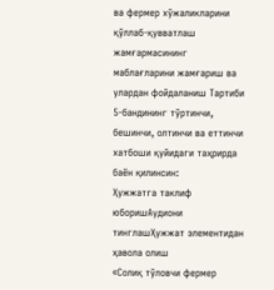ва фермер хўжаликларини қўллаб-қувватлаш жамғармасининг маблағларини жамғариш ва улардан фойдаланиш Тартиби 5-бандининг тўртинчи, бешинчи, олтинчи ва еттинчи хатбоши қуйидаги таҳрирда баён қилинсин:
Ҳужжатга таклиф юборишАудиони тинглашҲужжат элементидан ҳавола олиш
«Солиқ тўловчи фермер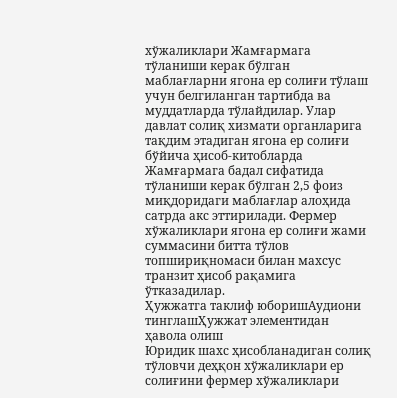хўжаликлари Жамғармага тўланиши керак бўлган маблағларни ягона ер солиғи тўлаш учун белгиланган тартибда ва муддатларда тўлайдилар. Улар давлат солиқ хизмати органларига тақдим этадиган ягона ер солиғи бўйича ҳисоб-китобларда Жамғармага бадал сифатида тўланиши керак бўлган 2,5 фоиз миқдоридаги маблағлар алоҳида сатрда акс эттирилади. Фермер хўжаликлари ягона ер солиғи жами суммасини битта тўлов топшириқномаси билан махсус транзит ҳисоб рақамига ўтказадилар.
Ҳужжатга таклиф юборишАудиони тинглашҲужжат элементидан ҳавола олиш
Юридик шахс ҳисобланадиган солиқ тўловчи деҳқон хўжаликлари ер солиғини фермер хўжаликлари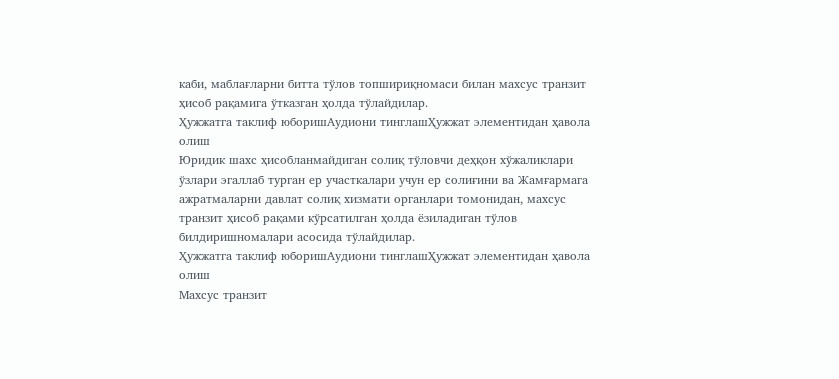каби, маблағларни битта тўлов топшириқномаси билан махсус транзит ҳисоб рақамига ўтказган ҳолда тўлайдилар.
Ҳужжатга таклиф юборишАудиони тинглашҲужжат элементидан ҳавола олиш
Юридик шахс ҳисобланмайдиган солиқ тўловчи деҳқон хўжаликлари ўзлари эгаллаб турган ер участкалари учун ер солиғини ва Жамғармага ажратмаларни давлат солиқ хизмати органлари томонидан, махсус транзит ҳисоб рақами кўрсатилган ҳолда ёзиладиган тўлов билдиришномалари асосида тўлайдилар.
Ҳужжатга таклиф юборишАудиони тинглашҲужжат элементидан ҳавола олиш
Махсус транзит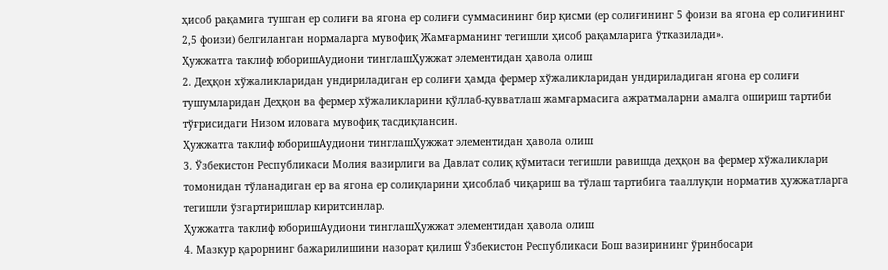ҳисоб рақамига тушган ер солиғи ва ягона ер солиғи суммасининг бир қисми (ер солиғининг 5 фоизи ва ягона ер солиғининг 2,5 фоизи) белгиланган нормаларга мувофиқ Жамғарманинг тегишли ҳисоб рақамларига ўтказилади».
Ҳужжатга таклиф юборишАудиони тинглашҲужжат элементидан ҳавола олиш
2. Деҳқон хўжаликларидан ундириладиган ер солиғи ҳамда фермер хўжаликларидан ундириладиган ягона ер солиғи тушумларидан Деҳқон ва фермер хўжаликларини қўллаб-қувватлаш жамғармасига ажратмаларни амалга ошириш тартиби тўғрисидаги Низом иловага мувофиқ тасдиқлансин.
Ҳужжатга таклиф юборишАудиони тинглашҲужжат элементидан ҳавола олиш
3. Ўзбекистон Республикаси Молия вазирлиги ва Давлат солиқ қўмитаси тегишли равишда деҳқон ва фермер хўжаликлари томонидан тўланадиган ер ва ягона ер солиқларини ҳисоблаб чиқариш ва тўлаш тартибига тааллуқли норматив ҳужжатларга тегишли ўзгартиришлар киритсинлар.
Ҳужжатга таклиф юборишАудиони тинглашҲужжат элементидан ҳавола олиш
4. Мазкур қарорнинг бажарилишини назорат қилиш Ўзбекистон Республикаси Бош вазирининг ўринбосари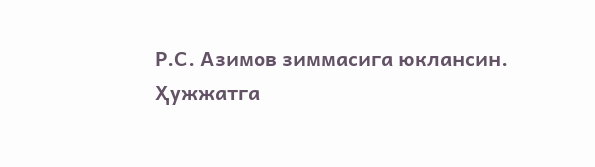Р.С. Азимов зиммасига юклансин.
Ҳужжатга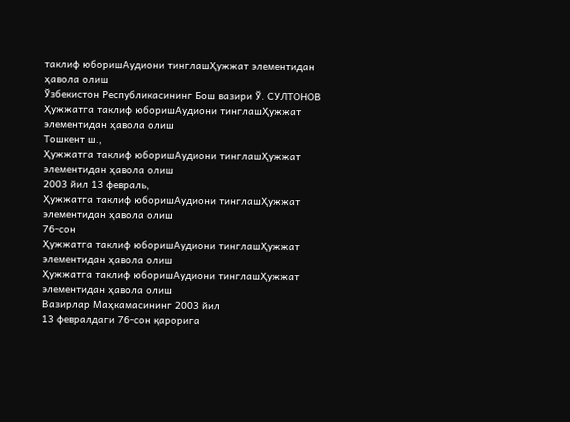таклиф юборишАудиони тинглашҲужжат элементидан ҳавола олиш
Ўзбекистон Республикасининг Бош вазири Ў. СУЛТОНОВ
Ҳужжатга таклиф юборишАудиони тинглашҲужжат элементидан ҳавола олиш
Тошкент ш.,
Ҳужжатга таклиф юборишАудиони тинглашҲужжат элементидан ҳавола олиш
2003 йил 13 февраль,
Ҳужжатга таклиф юборишАудиони тинглашҲужжат элементидан ҳавола олиш
76-сон
Ҳужжатга таклиф юборишАудиони тинглашҲужжат элементидан ҳавола олиш
Ҳужжатга таклиф юборишАудиони тинглашҲужжат элементидан ҳавола олиш
Вазирлар Маҳкамасининг 2003 йил
13 февралдаги 76-сон қарорига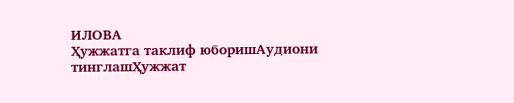ИЛОВА
Ҳужжатга таклиф юборишАудиони тинглашҲужжат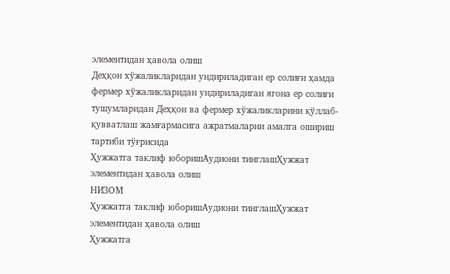элементидан ҳавола олиш
Деҳқон хўжаликларидан ундириладиган ер солиғи ҳамда фермер хўжаликларидан ундириладиган ягона ер солиғи тушумларидан Деҳқон ва фермер хўжаликларини қўллаб-қувватлаш жамғармасига ажратмаларни амалга ошириш тартиби тўғрисида
Ҳужжатга таклиф юборишАудиони тинглашҲужжат элементидан ҳавола олиш
НИЗОМ
Ҳужжатга таклиф юборишАудиони тинглашҲужжат элементидан ҳавола олиш
Ҳужжатга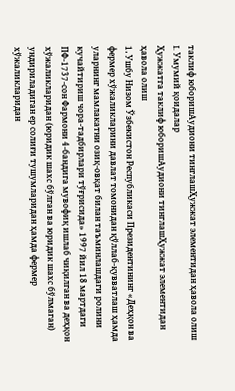таклиф юборишАудиони тинглашҲужжат элементидан ҳавола олиш
I. Умумий қоидалар
Ҳужжатга таклиф юборишАудиони тинглашҲужжат элементидан ҳавола олиш
1. Ушбу Низом Ўзбекистон Республикаси Президентининг «Деҳқон ва фермер хўжаликларини давлат томонидан қўллаб-қувватлаш ҳамда уларнинг мамлакатни озиқ-овқат билан таъминлашдаги ролини кучайтириш чора-тадбирлари тўғрисида» 1997 йил 18 мартдаги ПФ-1737-сон Фармони 4-бандига мувофиқ ишлаб чиқилган ва деҳқон хўжаликларидан (юридик шахс бўлган ва юридик шахс бўлмаган) ундириладиган ер солиғи тушумларидан ҳамда фермер хўжаликларидан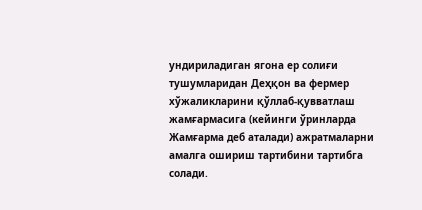ундириладиган ягона ер солиғи тушумларидан Деҳқон ва фермер хўжаликларини қўллаб-қувватлаш жамғармасига (кейинги ўринларда Жамғарма деб аталади) ажратмаларни амалга ошириш тартибини тартибга солади.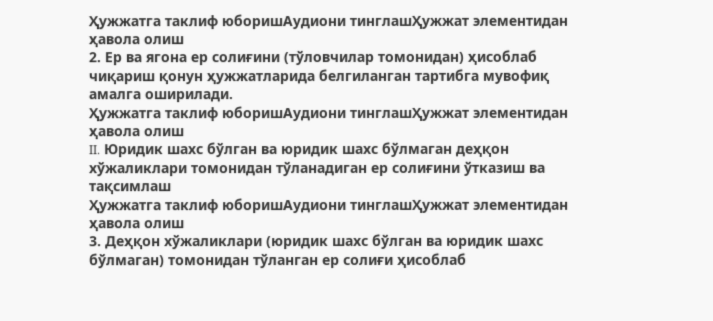Ҳужжатга таклиф юборишАудиони тинглашҲужжат элементидан ҳавола олиш
2. Ер ва ягона ер солиғини (тўловчилар томонидан) ҳисоблаб чиқариш қонун ҳужжатларида белгиланган тартибга мувофиқ амалга оширилади.
Ҳужжатга таклиф юборишАудиони тинглашҲужжат элементидан ҳавола олиш
II. Юридик шахс бўлган ва юридик шахс бўлмаган деҳқон хўжаликлари томонидан тўланадиган ер солиғини ўтказиш ва тақсимлаш
Ҳужжатга таклиф юборишАудиони тинглашҲужжат элементидан ҳавола олиш
3. Деҳқон хўжаликлари (юридик шахс бўлган ва юридик шахс бўлмаган) томонидан тўланган ер солиғи ҳисоблаб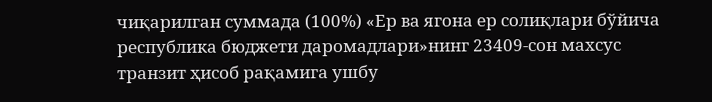чиқарилган суммада (100%) «Ер ва ягона ер солиқлари бўйича республика бюджети даромадлари»нинг 23409-сон махсус транзит ҳисоб рақамига ушбу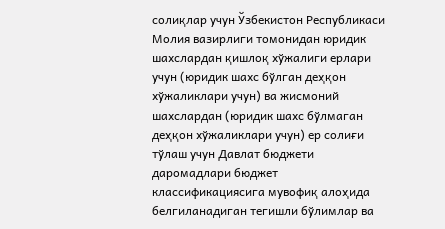солиқлар учун Ўзбекистон Республикаси Молия вазирлиги томонидан юридик шахслардан қишлоқ хўжалиги ерлари учун (юридик шахс бўлган деҳқон хўжаликлари учун) ва жисмоний шахслардан (юридик шахс бўлмаган деҳқон хўжаликлари учун) ер солиғи тўлаш учун Давлат бюджети даромадлари бюджет классификациясига мувофиқ алоҳида белгиланадиган тегишли бўлимлар ва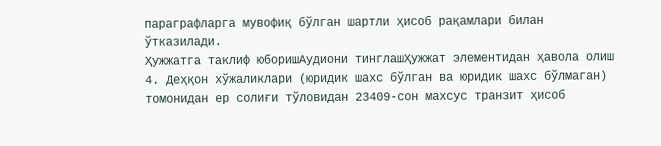параграфларга мувофиқ бўлган шартли ҳисоб рақамлари билан ўтказилади.
Ҳужжатга таклиф юборишАудиони тинглашҲужжат элементидан ҳавола олиш
4. Деҳқон хўжаликлари (юридик шахс бўлган ва юридик шахс бўлмаган) томонидан ер солиғи тўловидан 23409-сон махсус транзит ҳисоб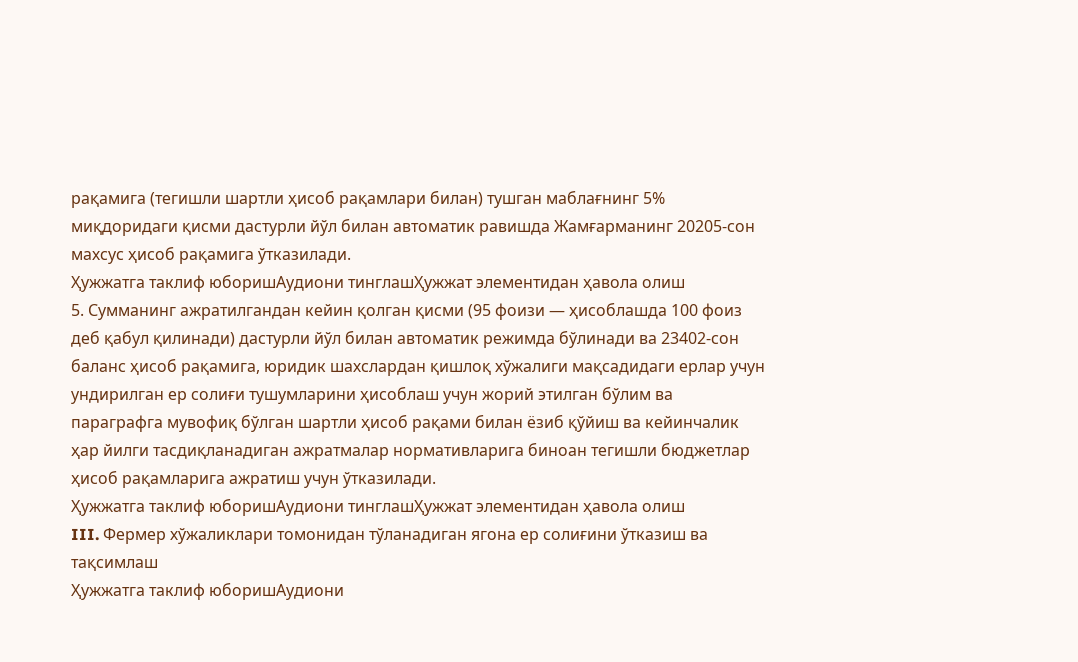рақамига (тегишли шартли ҳисоб рақамлари билан) тушган маблағнинг 5% миқдоридаги қисми дастурли йўл билан автоматик равишда Жамғарманинг 20205-сон махсус ҳисоб рақамига ўтказилади.
Ҳужжатга таклиф юборишАудиони тинглашҲужжат элементидан ҳавола олиш
5. Сумманинг ажратилгандан кейин қолган қисми (95 фоизи — ҳисоблашда 100 фоиз деб қабул қилинади) дастурли йўл билан автоматик режимда бўлинади ва 23402-сон баланс ҳисоб рақамига, юридик шахслардан қишлоқ хўжалиги мақсадидаги ерлар учун ундирилган ер солиғи тушумларини ҳисоблаш учун жорий этилган бўлим ва параграфга мувофиқ бўлган шартли ҳисоб рақами билан ёзиб қўйиш ва кейинчалик ҳар йилги тасдиқланадиган ажратмалар нормативларига биноан тегишли бюджетлар ҳисоб рақамларига ажратиш учун ўтказилади.
Ҳужжатга таклиф юборишАудиони тинглашҲужжат элементидан ҳавола олиш
III. Фермер хўжаликлари томонидан тўланадиган ягона ер солиғини ўтказиш ва тақсимлаш
Ҳужжатга таклиф юборишАудиони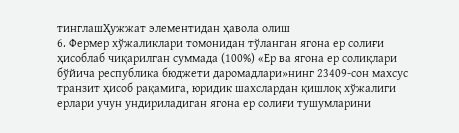тинглашҲужжат элементидан ҳавола олиш
6. Фермер хўжаликлари томонидан тўланган ягона ер солиғи ҳисоблаб чиқарилган суммада (100%) «Ер ва ягона ер солиқлари бўйича республика бюджети даромадлари»нинг 23409-сон махсус транзит ҳисоб рақамига, юридик шахслардан қишлоқ хўжалиги ерлари учун ундириладиган ягона ер солиғи тушумларини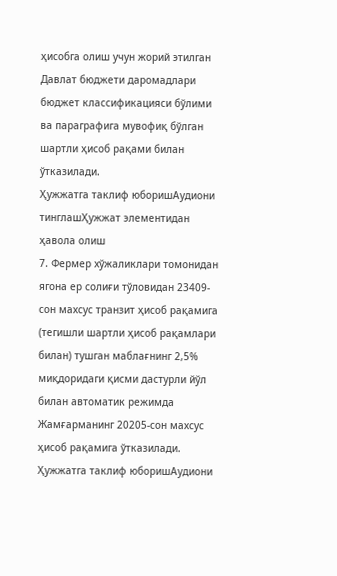ҳисобга олиш учун жорий этилган Давлат бюджети даромадлари бюджет классификацияси бўлими ва параграфига мувофиқ бўлган шартли ҳисоб рақами билан ўтказилади.
Ҳужжатга таклиф юборишАудиони тинглашҲужжат элементидан ҳавола олиш
7. Фермер хўжаликлари томонидан ягона ер солиғи тўловидан 23409-сон махсус транзит ҳисоб рақамига (тегишли шартли ҳисоб рақамлари билан) тушган маблағнинг 2,5% миқдоридаги қисми дастурли йўл билан автоматик режимда Жамғарманинг 20205-сон махсус ҳисоб рақамига ўтказилади.
Ҳужжатга таклиф юборишАудиони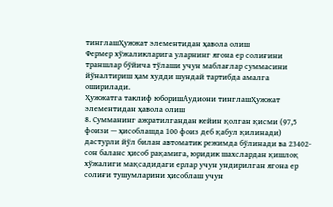тинглашҲужжат элементидан ҳавола олиш
Фермер хўжаликларига уларнинг ягона ер солиғини траншлар бўйича тўлаши учун маблағлар суммасини йўналтириш ҳам худди шундай тартибда амалга оширилади.
Ҳужжатга таклиф юборишАудиони тинглашҲужжат элементидан ҳавола олиш
8. Сумманинг ажратилгандан кейин қолган қисми (97,5 фоизи — ҳисоблашда 100 фоиз деб қабул қилинади) дастурли йўл билан автоматик режимда бўлинади ва 23402-сон баланс ҳисоб рақамига, юридик шахслардан қишлоқ хўжалиги мақсадидаги ерлар учун ундирилган ягона ер солиғи тушумларини ҳисоблаш учун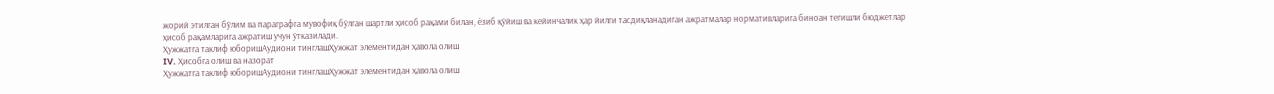жорий этилган бўлим ва параграфга мувофиқ бўлган шартли ҳисоб рақами билан, ёзиб қўйиш ва кейинчалик ҳар йилги тасдиқланадиган ажратмалар нормативларига биноан тегишли бюджетлар ҳисоб рақамларига ажратиш учун ўтказилади.
Ҳужжатга таклиф юборишАудиони тинглашҲужжат элементидан ҳавола олиш
IV. Ҳисобга олиш ва назорат
Ҳужжатга таклиф юборишАудиони тинглашҲужжат элементидан ҳавола олиш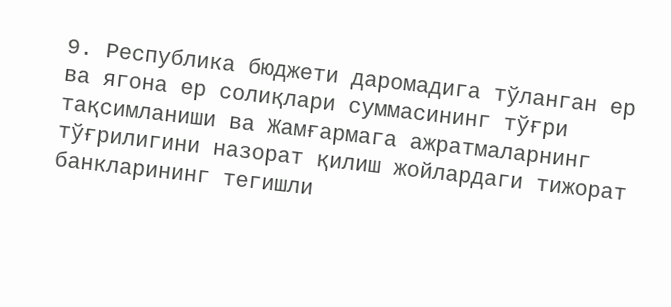9. Республика бюджети даромадига тўланган ер ва ягона ер солиқлари суммасининг тўғри тақсимланиши ва Жамғармага ажратмаларнинг тўғрилигини назорат қилиш жойлардаги тижорат банкларининг тегишли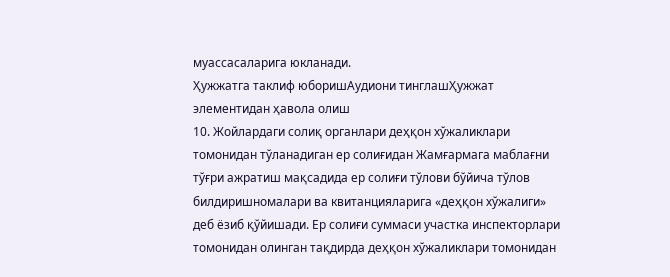муассасаларига юкланади.
Ҳужжатга таклиф юборишАудиони тинглашҲужжат элементидан ҳавола олиш
10. Жойлардаги солиқ органлари деҳқон хўжаликлари томонидан тўланадиган ер солиғидан Жамғармага маблағни тўғри ажратиш мақсадида ер солиғи тўлови бўйича тўлов билдиришномалари ва квитанцияларига «деҳқон хўжалиги» деб ёзиб қўйишади. Ер солиғи суммаси участка инспекторлари томонидан олинган тақдирда деҳқон хўжаликлари томонидан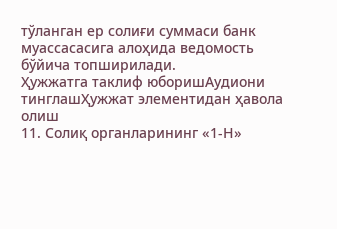тўланган ер солиғи суммаси банк муассасасига алоҳида ведомость бўйича топширилади.
Ҳужжатга таклиф юборишАудиони тинглашҲужжат элементидан ҳавола олиш
11. Солиқ органларининг «1-Н»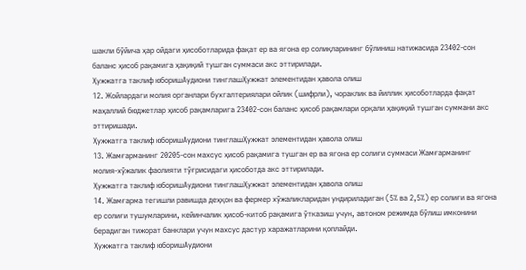шакли бўйича ҳар ойдаги ҳисоботларида фақат ер ва ягона ер солиқларининг бўлиниш натижасида 23402-сон баланс ҳисоб рақамига ҳақиқий тушган суммаси акс эттирилади.
Ҳужжатга таклиф юборишАудиони тинглашҲужжат элементидан ҳавола олиш
12. Жойлардаги молия органлари бухгалтериялари ойлик (шифрли), чораклик ва йиллик ҳисоботларда фақат маҳаллий бюджетлар ҳисоб рақамларига 23402-сон баланс ҳисоб рақамлари орқали ҳақиқий тушган суммани акс эттиришади.
Ҳужжатга таклиф юборишАудиони тинглашҲужжат элементидан ҳавола олиш
13. Жамғарманинг 20205-сон махсус ҳисоб рақамига тушган ер ва ягона ер солиғи суммаси Жамғарманинг молия-хўжалик фаолияти тўғрисидаги ҳисоботда акс эттирилади.
Ҳужжатга таклиф юборишАудиони тинглашҲужжат элементидан ҳавола олиш
14. Жамғарма тегишли равишда деҳқон ва фермер хўжаликларидан ундириладиган (5% ва 2,5%) ер солиғи ва ягона ер солиғи тушумларини, кейинчалик ҳисоб-китоб рақамига ўтказиш учун, автоном режимда бўлиш имконини берадиган тижорат банклари учун махсус дастур харажатларини қоплайди.
Ҳужжатга таклиф юборишАудиони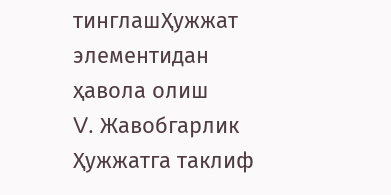тинглашҲужжат элементидан ҳавола олиш
V. Жавобгарлик
Ҳужжатга таклиф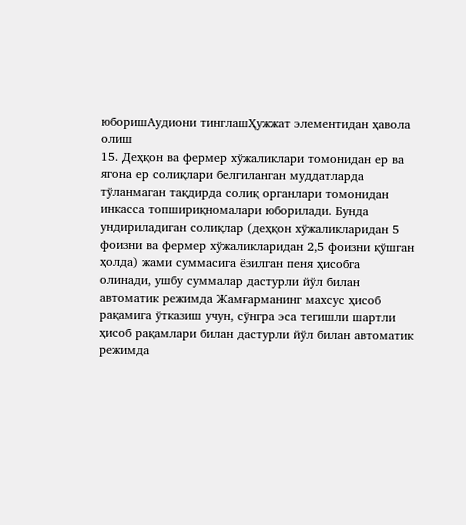юборишАудиони тинглашҲужжат элементидан ҳавола олиш
15. Деҳқон ва фермер хўжаликлари томонидан ер ва ягона ер солиқлари белгиланган муддатларда тўланмаган тақдирда солиқ органлари томонидан инкасса топшириқномалари юборилади. Бунда ундириладиган солиқлар (деҳқон хўжаликларидан 5 фоизни ва фермер хўжаликларидан 2,5 фоизни қўшган ҳолда) жами суммасига ёзилган пеня ҳисобга олинади, ушбу суммалар дастурли йўл билан автоматик режимда Жамғарманинг махсус ҳисоб рақамига ўтказиш учун, сўнгра эса тегишли шартли ҳисоб рақамлари билан дастурли йўл билан автоматик режимда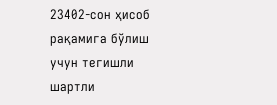23402-сон ҳисоб рақамига бўлиш учун тегишли шартли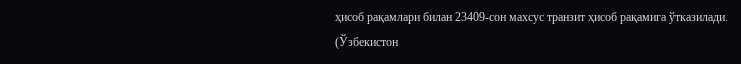ҳисоб рақамлари билан 23409-сон махсус транзит ҳисоб рақамига ўтказилади.
(Ўзбекистон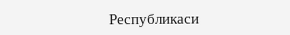Республикаси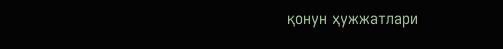қонун ҳужжатлари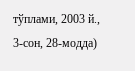тўплами, 2003 й., 3-сон, 28-модда)